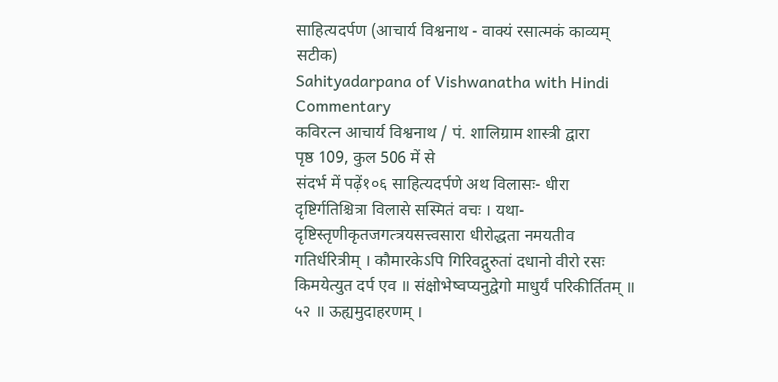साहित्यदर्पण (आचार्य विश्वनाथ - वाक्यं रसात्मकं काव्यम् सटीक)
Sahityadarpana of Vishwanatha with Hindi Commentary
कविरत्न आचार्य विश्वनाथ / पं. शालिग्राम शास्त्री द्वारा
पृष्ठ 109, कुल 506 में से
संदर्भ में पढ़ें१०६ साहित्यदर्पणे अथ विलासः- धीरा दृष्टिर्गतिश्चित्रा विलासे सस्मितं वचः । यथा- दृष्टिस्तृणीकृतजगत्त्रयसत्त्वसारा धीरोद्धता नमयतीव गतिर्धरित्रीम् । कौमारकेऽपि गिरिवद्गुरुतां दधानो वीरो रसः किमयेत्युत दर्प एव ॥ संक्षोभेष्वप्यनुद्वेगो माधुर्यं परिकीर्तितम् ॥ ५२ ॥ ऊह्यमुदाहरणम् ।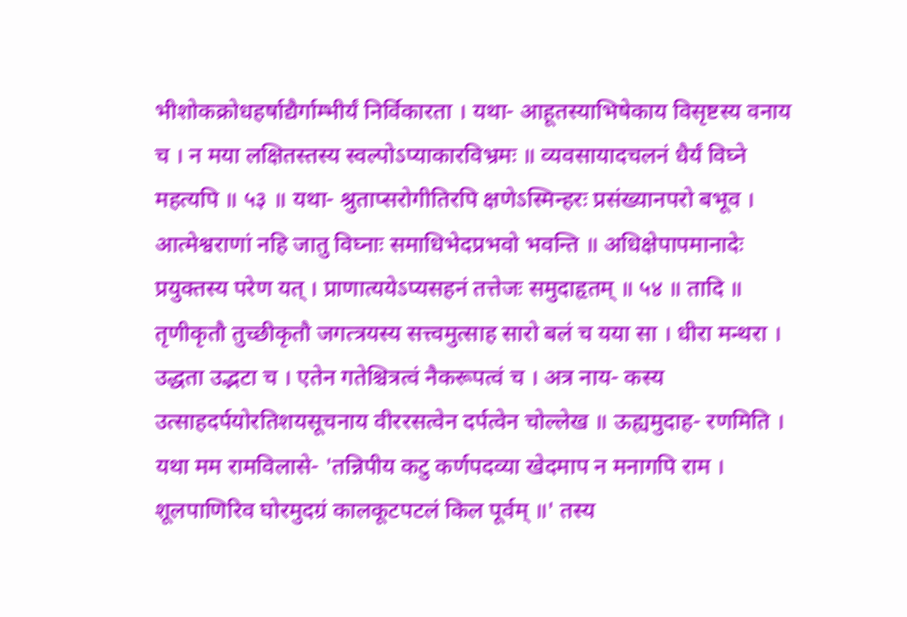भीशोकक्रोधहर्षाद्यैर्गाम्भीर्यं निर्विकारता । यथा- आहूतस्याभिषेकाय विसृष्टस्य वनाय च । न मया लक्षितस्तस्य स्वल्पोऽप्याकारविभ्रमः ॥ व्यवसायादचलनं धैर्यं विघ्ने महत्यपि ॥ ५३ ॥ यथा- श्रुताप्सरोगीतिरपि क्षणेऽस्मिन्हरः प्रसंख्यानपरो बभूव । आत्मेश्वराणां नहि जातु विघ्नाः समाधिभेदप्रभवो भवन्ति ॥ अधिक्षेपापमानादेः प्रयुक्तस्य परेण यत् । प्राणात्ययेऽप्यसहनं तत्तेजः समुदाहृतम् ॥ ५४ ॥ तादि ॥ तृणीकृतौ तुच्छीकृतौ जगत्त्रयस्य सत्त्वमुत्साह सारो बलं च यया सा । धीरा मन्थरा । उद्धता उद्भटा च । एतेन गतेश्चित्रत्वं नैकरूपत्वं च । अत्र नाय- कस्य उत्साहदर्पयोरतिशयसूचनाय वीररसत्वेन दर्पत्वेन चोल्लेख ॥ ऊह्यमुदाह- रणमिति । यथा मम रामविलासे- 'तन्निपीय कटु कर्णपदव्या खेदमाप न मनागपि राम । शूलपाणिरिव घोरमुदग्रं कालकूटपटलं किल पूर्वम् ॥' तस्य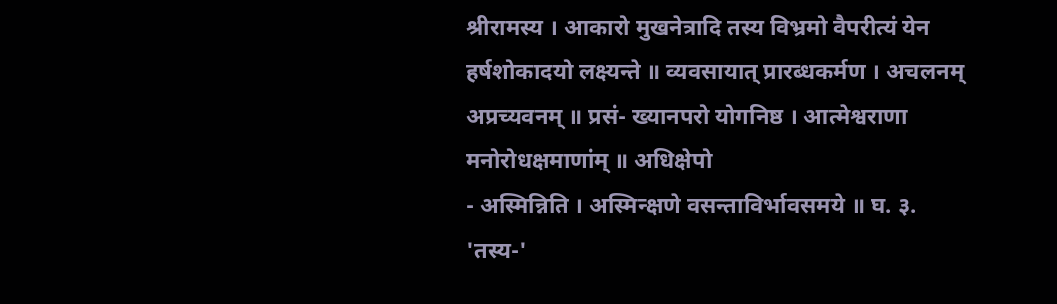श्रीरामस्य । आकारो मुखनेत्रादि तस्य विभ्रमो वैपरीत्यं येन हर्षशोकादयो लक्ष्यन्ते ॥ व्यवसायात् प्रारब्धकर्मण । अचलनम् अप्रच्यवनम् ॥ प्रसं- ख्यानपरो योगनिष्ठ । आत्मेश्वराणा मनोरोधक्षमाणांम् ॥ अधिक्षेपो
- अस्मिन्निति । अस्मिन्क्षणे वसन्ताविर्भावसमये ॥ घ. ३. 'तस्य-'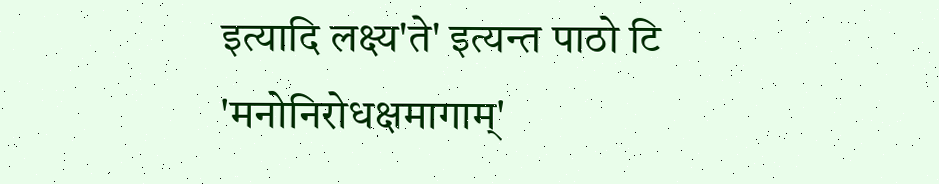इत्यादि लक्ष्य'ते' इत्यन्त पाठो टि 'मनोनिरोधक्षमागाम्'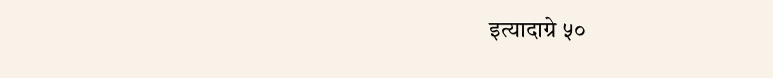इत्यादाग्रे ५०